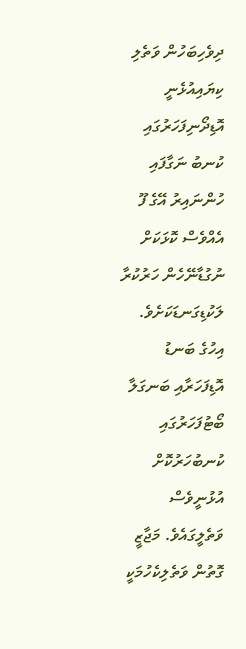ދިވެހިބަހުން ވަތެލި ކިޔައިއުޅެނީ އޮޑިދޯނިފަހަރުގައި ކުނބު ނަގާފައި ހުންނައިރު އޭގެ ފޫ އެއްވެސް ކޮޅަކަށް ނުގުޑާނޭހެން ހަރުކުރާ ލަކުޑިގަނޑަކަށެވެ. އިހުގެ ބަނޑު އޮޑިފަހަރާއި ބަނގަލާ ބޯޓުފަހަރުގައި ކުނބުހަރުކޮށް އުޅުނީވެސް ވަތެލީގައެވެ. މަޖާޒީ ގޮތުން ވަތެލިކެހުމަކީ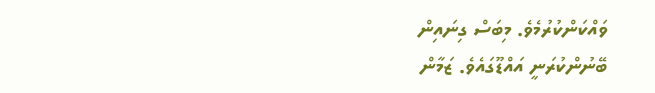ވައްކަންކުރުމެވެ. މިބަސް ގިނައިން ބޭނުންކުރަނީ އައްޑޫގައެވެ. ޒަމާން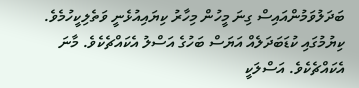ބަދަލުވަމުންއައިސް ގިނަ މީހުން މިހާރު ކިޔައިއުޅެނީ ވަތެލިކީހުމެވެ. ކިޔުމުގައި ކުޑަބަދަލެއް އަޔަސް ބަހުގެ އަސްލު އެކައްޗެކެވެ. މާނަ އެކައްޗެކެވެ. އަސްލަކީ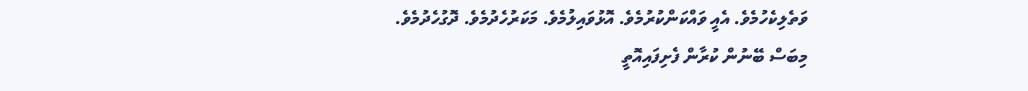ވަތެލިކެހުމެވެ. އެއީ ވައްކަންކުރުމެވެ. އޮޅުވައިލުމެވެ. މަކަރުހެދުމެވެ. ދޮގުހެދުމެވެ.
މިބަސް ބޭނުން ކުރާން ފެށިފައިއޮތީ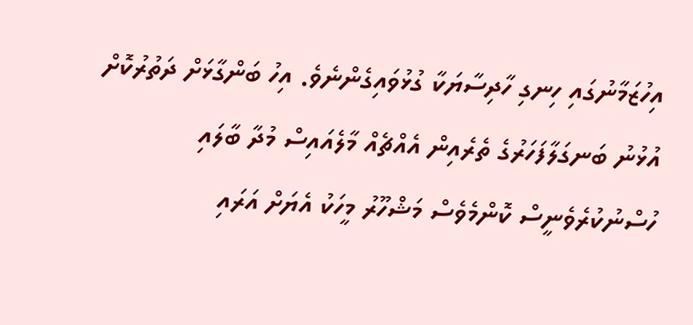އިހުޒަމާނުގައި ހިނގި ހާދިސާޔަކާ ގުޅުވައިގެންނެވެ. އިހު ބަންގާޅަށް ދަތުރުކޮށް އުޅުނު ބަނގަލާފަހަރުގެ ތެރެއިން އެއްޗެއް މާލެއައިސް މުދާ ބާލައި ހުސްނުކުރެވެނީސް ކޮންމެވެސް މަޝްހޫރު މީހަކު އެޔަށް އަރައި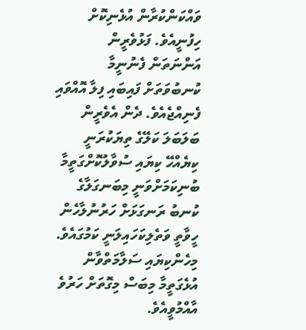ވައްކަންކުރާން އުޅެނިކޮށް ހިފުނީއެވެ. ފަޅުވެރީން އަންނަތަން ފެނުނީމާ ކުނބުވަތަށް ފައިބައި ފިލާ އޮއްވައި ފެނިއްޖެއެވެ. ދެން އެވެރީން ބަލަބަލަ ކަލޭގެ ތިޔަކުރަނީ ކިޔެއްހޭ ކިޔައި ސުވާލުކޮށްގަތީމާ ބުނިކަމަށްވަނީ މިބަނގަލާގެ ކުނބު ރަނގަޅަށް ހަރުނުލާހެން ހީވާތީ ވަތެލިކަހައިލަނީ ކަމުގައެވެ. މިހެންކިޔައި ސަލާމަތްވާން އުޅެގަތީމާ މިބަސް މިގޮތަށް ހަރުވެ އާއްމުވީއެވެ.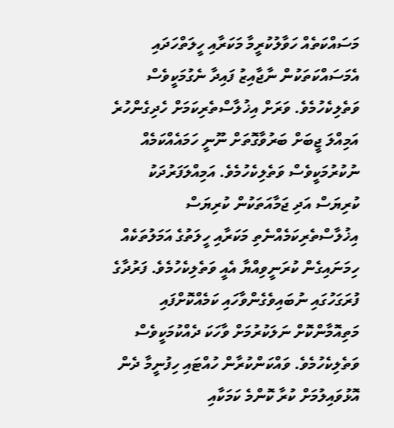މަސައްކަތެއް ހަވާލުކުރީމާ މަކަރާއި ހީލަތްހަދައި އެމަސައްކަތަކުން ނާޖާއިޒު ފައިދާ ނެގުމަކީވެސް ވަތެލިކެހުމެވެ. ވަރަށް އިޚުލާސްތެރިކަމަށް ހެދިގެންހުރެ އަމިއްލަ ޖީބަށް ބަރުވާގޮތަށް ނޫނީ ހަމައެއްކަމެއް ނުކުރުމަކީވެސް ވަތެލިކެހުމެވެ. އަމިއްލަފަރުދަކު ކުރިޔަސް އަދި ޖަމާއަތަކުން ކުރިޔަސް އިޚުލާސްތެރިކަމެއްނެތި މަކަރާއި ހީލަތުގެ އަމަލުތަކެއް ހިމަނައިގެން ކުރަނީވިއްޔާ އެއީ ވަތެލިކެހުމެވެ. ފަރުދާގެ ފުރަގަހުގައި ނުބައިވެގެންވާހައި ކަމެއްކޮށްފައި މަތިއޮމާންކޮށް ނަލަކުރުމަށް ވާހަކަ ދެއްކުމަކީވެސް ވަތެލިކެހުމެވެ. ވައްކަންކުރާން ހުއްޓައި ހިފުނީމާ ދެން އޮޅުވައިލުމަށް ކުރާ ކޮންމެ ކަމަކާއި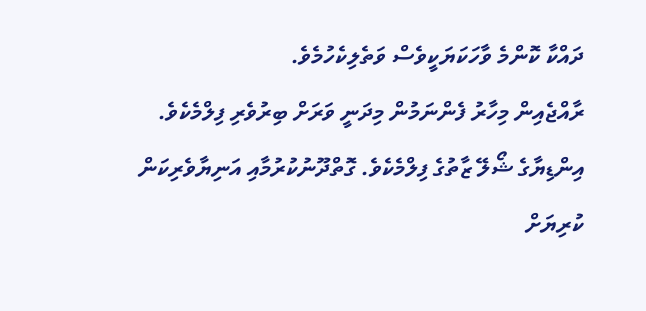ދައްކާ ކޮންމެ ވާހަކަޔަކީވެސް ވަތެލިކެހުމެވެ.
ރާއްޖެއިން މިހާރު ފެންނަމުން މިދަނީ ވަރަށް ބިރުވެރި ފިލްމެކެވެ. އިންޑިޔާގެ ޝޯލޭ ޒާތުގެ ފިލްމެކެވެ. ގޮތްދޫނުކުރުމާއި އަނިޔާވެރިކަން ކުރިޔަށް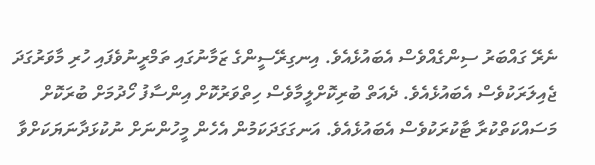ނެރޭ ގައްބަރު ސިންގެއްވެސް އެބައުޅެއެވެ. އިނގިރޭސީންގެ ޒަމާނުގައި ތަމްރީނުވެފައި ހުރި މާވަރުގަދަ ޖެއިލަރަކުވެސް އެބައުޅެއެވެ. ދެއަތް ބުރިކޮށްލީމާވެސް ހިތްވަރުކޮށް އިންސާފު ހޯދުމަށް ބުރަކޮށް މަސައްކަތްކުރާ ޓާކުރަކުވެސް އެބައުޅެއެވެ. އަނގަގަދަކަމުން އެހެން މީހުންނަށް ނުކުޅަދާނަޔަކަށްވާ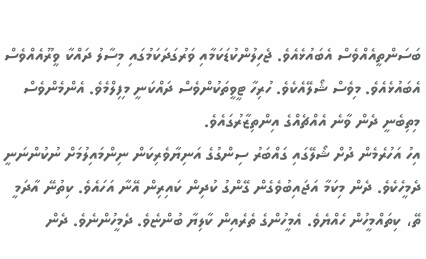ބަސަންތީއެއްވެސް އެބައުޅެއެވެ. ޖެހިލުންކުޑަކަމާއި ވަރުގަދަކަމުގައި މިސާލު ދައްކާ ވީރޫއެއްވެސް އެބައުޅެއެވެ. މިވެސް ޝޯލޭއެކެވެ. ހުރިހާ ޓީވީތަކުންވެސް ދައްކަނީ މިފިލްމެވެ. އެންމެންވެސް މިތިބެނީ ދެން ވާނެ އެއްޗެއްގެ އިންތިޒާރުގައެވެ.
އިހު އަހުރެމެން ދުށް ޝޯލޭގައި ގައްބަރު ސިންގުގެ އަނިޔާވެރިކަން ނިންމައިލުމަށް ނުކުންނަނީ ދެމީހެކެވެ. ދެން މިކަމާ އަޖައިބުވެގެން ގޭންގު ކުދިން ކައިރިން އޭނާ އަހައެވެ. ކިތުނޭ އާދަމީ ތޭ، ކިތައްމީހުން ހެއްޔެވެ. އެމީހުންގެ ތެރެއިން ކާލިޔާ ބުންޏެވެ. ދެމީހުންނެވެ. ދެން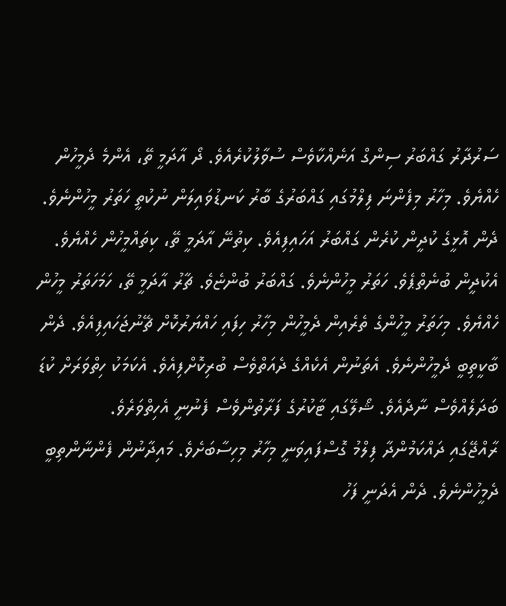ސަރުދާރު ގައްބަރު ސިންގް އަނެއްކާވެސް ސުވާލުކުރެއެވެ. ދޯ އާދަމީ ތޭ، އެންމެ ދެމީހުން ހެއްޔެވެ. މިހާރު މިފެންނަ ފިލްމުގައި ގައްބަރުގެ ބާރު ކަނޑުވައިލަން ނުކުތީ ހަތަރު މީހުންނެވެ. ދެން އޮޅީގެ ކުދީން ކުރެން ގައްބަރު އަހައިފިއެވެ. ކިތުނޭ އާދަމީ ތޭ، ކިތައްމީހުން ހެއްޔެވެ. އެކުދީން ބުނެތްޕެވެ. ހަތަރު މީހުންނެވެ. ގައްބަރު ބުންޏެވެ. ޗާރު އާދަމީ ތޭ، ހަމަހަތަރު މީހުން ހެއްޔެވެ. މިހަތަރު މީހުންގެ ތެރެއިން ދެމީހުން މިހާރު ހިފައި ހައްޔަރުކޮށް ޗޭނުޖަހައިފިއެވެ. ދެން ބާކީތިބީ ދެމީހުންނެވެ. އެތަނުން އެކެއްގެ ދެއަތްވެސް ބުރިކޮށްފިއެވެ. އެކަމަކު ހިތްވަރަށް ކުޑަ ބަދަލެއްވެސް ނާދެއެވެ. ޝޯލޭގައި ޓާކުރުގެ ފަރާތުންވެސް ފެނުނީ އެހިތްވަރެވެ.
ރާއްޖޭގައި ދައްކަމުންދާ ފިލްމު ގޮސްފައިވަނީ މިހާރު މިހިސާބަށެވެ. މައިދާނުން ފެންނާންތިބީ ދެމީހުންނެވެ. ދެން އެދަނީ ފަހު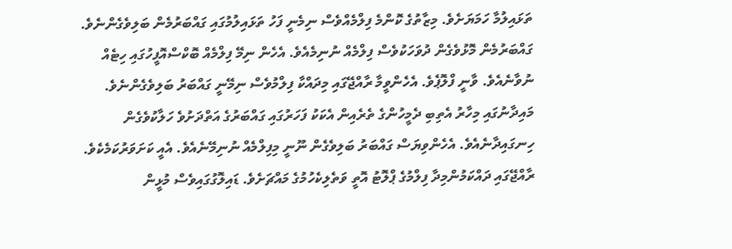ތަޅައިލުމާ ހަމަޔަށެވެ. މިޒާތުގެ ކޮންމެ ފިލްމެއްވެސް ނިމެނީ ފަހު ތަޅައިލުމުގައި ގައްބަރުމެން ބަލިވެގެންނެވެ. ގައްބަރުމެން މޮޅުވެގެން ދުވަހަކުވެސް ފިލްމެއް ނުނިމެއެވެ. އެހެން ނިމޭ ފިލްމެއް ބޮކްސްއޮފީހުގައި ހިޓެއް ނުވާނެއެވެ. ވާނީ ފްލޮޕެވެ. އެހެންވީމާ ރާއްޖޭގައި މިދައްކާ ފިލްމުވެސް ނިމޭނީ ގައްބަރު ބަލިވެގެންނެވެ. މައިދާނުގައި މިހާރު އެތިބި ދެމީހުންގެ ތެރެއިން އެކަކު ފަހަރުގައި ގައްބަރުގެ އަތްދަށުވެ ހަލާކުވެގެން ހިނގައިދާނެއެވެ. އެހެންވިޔަސް ގައްބަރު ބަލިވެގެން ނޫނީ މިފިލްމެއް ނުނިމޭނެއެވެ. އެއީ ކަށަވަރުކަމެކެވެ.
ރާއްޖޭގައި ދައްކަމުންމިދާ ފިލްމުގެ ޕްލޮޓު އޮތީ ވަތެލިކެހުމުގެ މައްޗަށެވެ. ޑައިލޮގުގައިވެސް މުޅީން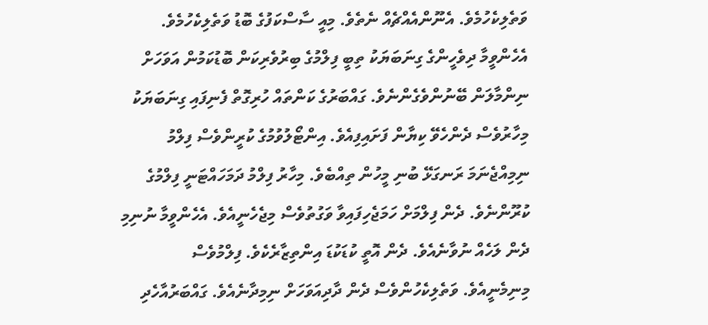ވަތެލިކެހުމެވެ. އެނޫންއެއްޗެއް ނެތެވެ. މިއީ ސާސްކަފުގެ ބޮޑު ވަތެލިކެހުމެވެ. އެހެންވީމާ ދިވެހީންގެ ގިނަބަޔަކު ތިބީ ފިލްމުގެ ބިރުވެރިކަން ބޮޑުކަމުން އަވަހަށް ނިންމާލަން ބޭނުންވެގެންނެވެ. ގައްބަރުގެ ކަންތައް ހުރިގޮތް ފެނިފައި ގިނަބަޔަކު މިހާރުވެސް ދެންހެވޭ ކިޔާން ފަށައިފިއެވެ. އިންޓޯލުވުމުގެ ކުރީންވެސް ފިލްމު ނިމިއްޖެނަމަ ރަނގަޅޭ ބުނި މީހުން ތިއްބެވެ. މިހާރު ފިލްމު ދަމަހައްޓަނީ ފިލްމުގެ ކުރޫންނެވެ. ދެން ފިލްމަށް ހަމަޖެހިފައިވާ ވަގުތުވެސް މިޖެހެނީއެވެ. އެހެންވީމާ ނުނިމި ދެން ލަހެއް ނުވާނެއެވެ. ދެން އޮތީ ކުޑަކުޑަ އިންތިޒާރެކެވެ. ފިލްމުވެސް މިނިމެނީއެވެ. ވަތެލިކެހުންވެސް ދެން ދާދިއަވަހަށް ނިމިދާނެއެވެ. ގައްބަރުއާހެދި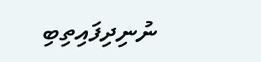ނުނިދިފައިތިބި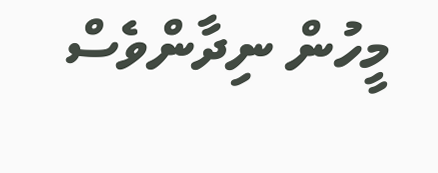މީހުން ނިދާންވެސް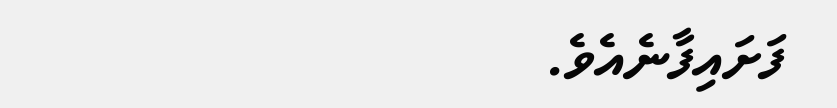ފަށައިފާނެއެވެ.